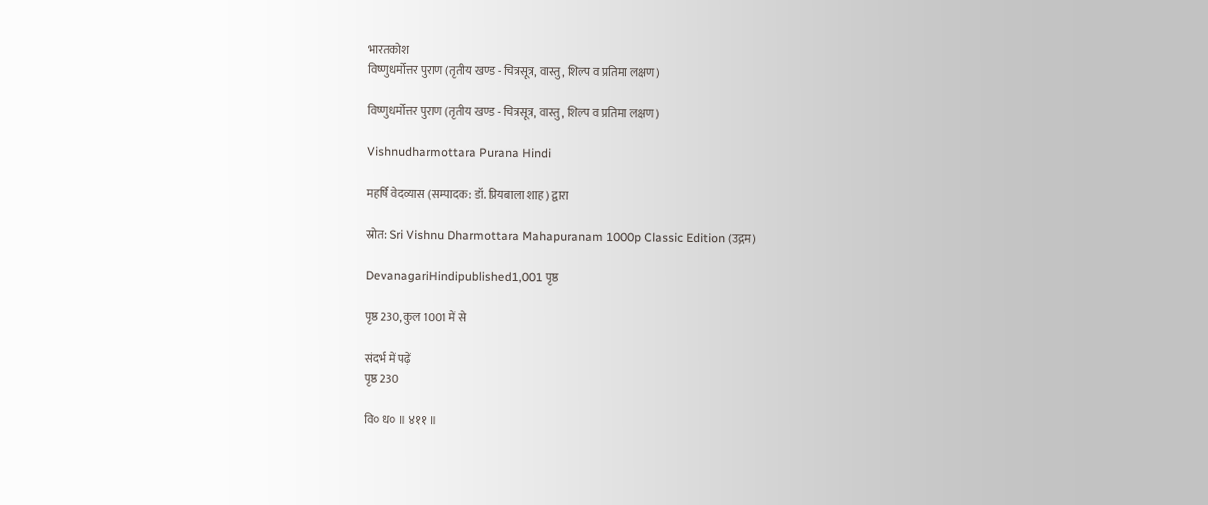भारतकोश
विष्णुधर्मोत्तर पुराण (तृतीय खण्ड - चित्रसूत्र, वास्तु, शिल्प व प्रतिमा लक्षण)

विष्णुधर्मोत्तर पुराण (तृतीय खण्ड - चित्रसूत्र, वास्तु, शिल्प व प्रतिमा लक्षण)

Vishnudharmottara Purana Hindi

महर्षि वेदव्यास (सम्पादक: डॉ. प्रियबाला शाह) द्वारा

स्रोत: Sri Vishnu Dharmottara Mahapuranam 1000p Classic Edition (उद्गम)

DevanagariHindipublished1,001 पृष्ठ

पृष्ठ 230, कुल 1001 में से

संदर्भ में पढ़ें
पृष्ठ 230

वि० ध० ॥ ४११ ॥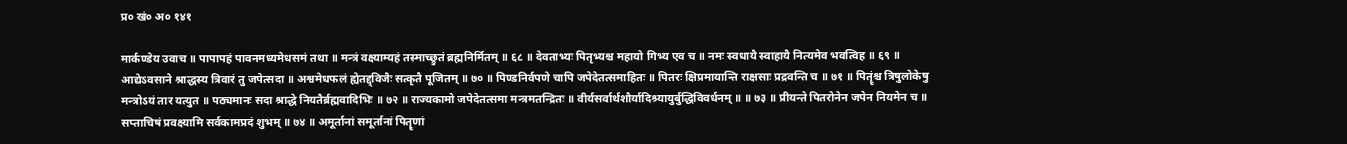प्र० खं० अ० १४१

मार्कण्डेय उवाच ॥ पापापहं पावनमध्यमेधसमं तथा ॥ मन्त्रं वक्ष्याम्यहं तस्माच्छ्रुतं ब्रह्मनिर्मितम् ॥ ६८ ॥ देवताभ्यः पितृभ्यश्च महायो गिभ्य एव च ॥ नमः स्वधायै स्वाहायै नित्यमेव भवत्विह ॥ ६९ ॥ आद्येऽवसाने श्राद्धस्य त्रिवारं तु जपेत्सदा ॥ अश्वमेधफलं ह्येतद्द्विजैः सत्कृतै पूजितम् ॥ ७० ॥ पिण्डनिर्वपणे चापि जपेदेतत्समाहितः ॥ पितरः क्षिप्रमायान्ति राक्षसाः प्रद्रवन्ति च ॥ ७१ ॥ पितॄंश्च त्रिषुलोकेषु मन्त्रोऽयं तार यत्युत ॥ पठ्यमानः सदा श्राद्धे नियतैर्ब्रह्मवादिभिः ॥ ७२ ॥ राज्यकामो जपेदेतत्समा मन्त्रमतन्द्रितः ॥ वीर्यसर्वार्थशौर्यादिश्र्यायुर्बुद्धिविवर्धनम् ॥ ॥ ७३ ॥ प्रीयन्ते पितरोनेन जपेन नियमेन च ॥ सप्ताचिषं प्रवक्ष्यामि सर्वकामप्रदं शुभम् ॥ ७४ ॥ अमूर्तानां समूर्तानां पितॄणां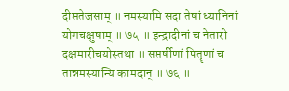दीप्ततेजसाम् ॥ नमस्यामि सदा तेषां ध्यानिनां योगचक्षुषाम् ॥ ७५ ॥ इन्द्रादीनां च नेतारो दक्षमारीचयोस्तथा ॥ सप्तर्षीणां पितॄणां च तान्नमस्यान्यि कामदान् ॥ ७६ ॥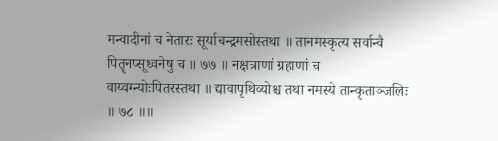मन्वादीनां च नेतारः सूर्याचन्द्रमसोस्तथा ॥ तानमस्कृत्य सर्वान्वै पितॄनप्सूध्वनेषु च ॥ ७७ ॥ नक्षत्राणां ग्रहाणां च वाय्वग्न्योःपितरस्तथा ॥ द्यावापृथिव्योश्च तथा नमस्ये तान्कृताञ्जलिः ॥ ७८ ॥॥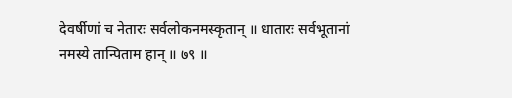देवर्षीणां च नेतारः सर्वलोकनमस्कृतान् ॥ धातारः सर्वभूतानां नमस्ये तान्पिताम हान् ॥ ७९ ॥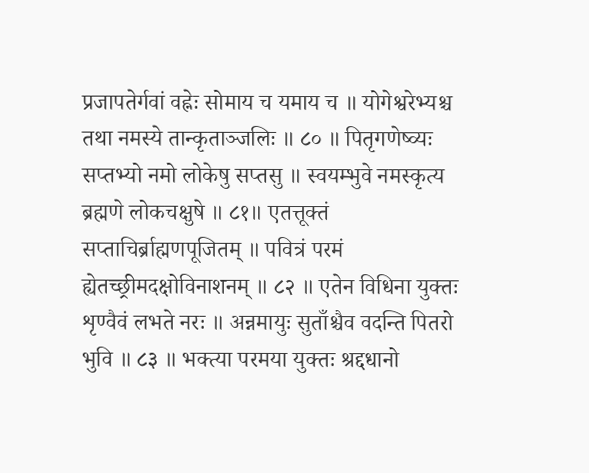प्रजापतेर्गवां वह्नेः सोमाय च यमाय च ॥ योगेश्वरेभ्यश्च तथा नमस्ये तान्कृताञ्जलिः ॥ ८० ॥ पितृगणेष्व्यः सप्तभ्यो नमो लोकेषु सप्तसु ॥ स्वयम्भुवे नमस्कृत्य ब्रह्मणे लोकचक्षुषे ॥ ८१॥ एतत्तूक्तं सप्ताचिर्ब्राह्मणपूजितम् ॥ पवित्रं परमं ह्येतच्छ्रीमदक्षोविनाशनम् ॥ ८२ ॥ एतेन विधिना युक्तः शृण्वैवं लभते नरः ॥ अन्नमायुः सुताँश्चैव वदन्ति पितरो भुवि ॥ ८३ ॥ भक्त्या परमया युक्तः श्रद्दधानो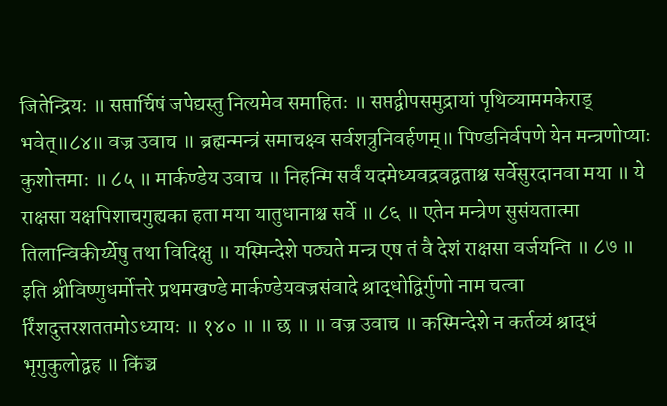जितेन्द्रियः ॥ सप्तार्चिषं जपेद्यस्तु नित्यमेव समाहितः ॥ सप्तद्वीपसमुद्रायां पृथिव्याममकेराड् भवेत्॥८४॥ वज्र उवाच ॥ ब्रह्मन्मन्त्रं समाचक्ष्व सर्वशत्रुनिवर्हणम्॥ पिण्डनिर्वपणे येन मन्त्रणोप्याः कुशोत्तमाः ॥ ८५ ॥ मार्कण्डेय उवाच ॥ निहन्मि सर्वं यदमेध्यवद्रवद्वताश्च सर्वेसुरदानवा मया ॥ ये राक्षसा यक्षपिशाचगुह्यका हता मया यातुधानाश्च सर्वे ॥ ८६ ॥ एतेन मन्त्रेण सुसंयतात्मा तिलान्विकीर्य्येषु तथा विदिक्षु ॥ यस्मिन्देशे पठ्यते मन्त्र एष तं वै देशं राक्षसा वर्जयन्ति ॥ ८७ ॥ इति श्रीविष्णुधर्मोत्तरे प्रथमखण्डे मार्कण्डेयवज्रसंवादे श्राद्धोद्विर्गुणो नाम चत्वा र्रिंशदुत्तरशततमोऽध्यायः ॥ १४० ॥ ॥ छ ॥ ॥ वज्र उवाच ॥ कस्मिन्देशे न कर्तव्यं श्राद्धं भृगुकुलोद्वह ॥ किंञ्च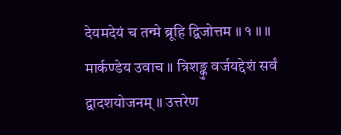देयमदेयं च तन्मे ब्रूहि द्विजोत्तम ॥ १ ॥ ॥ मार्कण्डेय उवाच ॥ त्रिशङ्कु वर्जयद्देशं सर्वं द्वादशयोजनम् ॥ उत्तरेण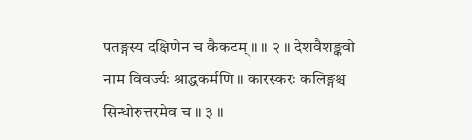पतङ्गस्य दक्षिणेन च कैकटम् ॥ ॥ २ ॥ देशवैशङ्कवो नाम विवर्ज्यः श्राद्धकर्मणि ॥ कारस्करः कलिङ्गश्च सिन्धोरुत्तरमेव च ॥ ३ ॥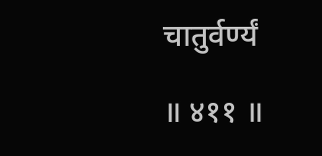चातुर्वर्ण्यं

॥ ४११ ॥